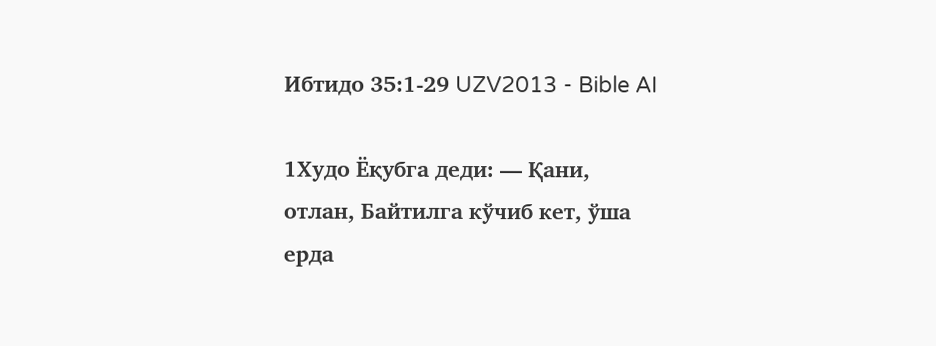Ибтидо 35:1-29 UZV2013 - Bible AI

1Худо Ёқубга деди: — Қани, отлан, Байтилга кўчиб кет, ўша ерда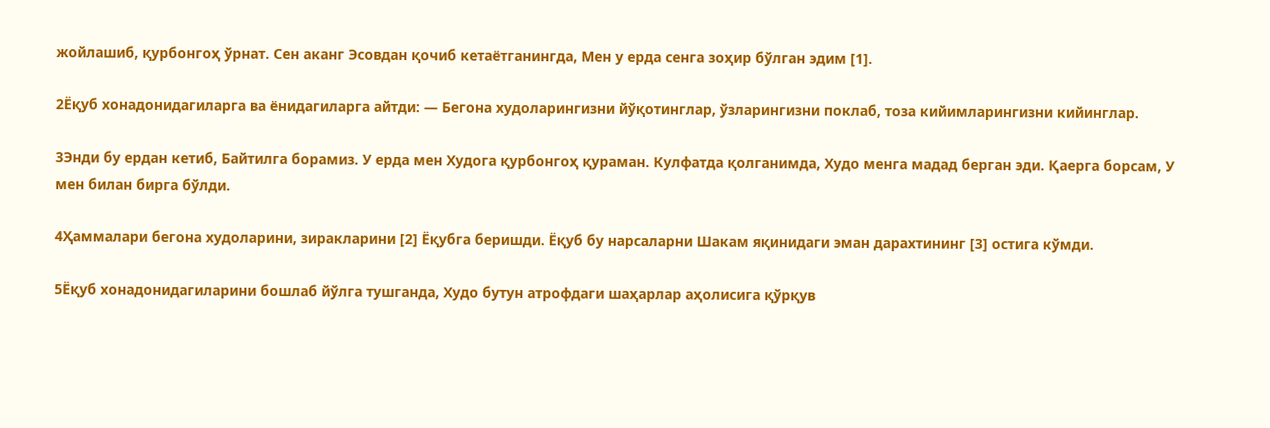жойлашиб, қурбонгоҳ ўрнат. Сен аканг Эсовдан қочиб кетаётганингда, Мен у ерда сенга зоҳир бўлган эдим [1].

2Ёқуб хонадонидагиларга ва ёнидагиларга айтди: — Бегона худоларингизни йўқотинглар, ўзларингизни поклаб, тоза кийимларингизни кийинглар.

3Энди бу ердан кетиб, Байтилга борамиз. У ерда мен Худога қурбонгоҳ қураман. Кулфатда қолганимда, Худо менга мадад берган эди. Қаерга борсам, У мен билан бирга бўлди.

4Ҳаммалари бегона худоларини, зиракларини [2] Ёқубга беришди. Ёқуб бу нарсаларни Шакам яқинидаги эман дарахтининг [3] остига кўмди.

5Ёқуб хонадонидагиларини бошлаб йўлга тушганда, Худо бутун атрофдаги шаҳарлар аҳолисига қўрқув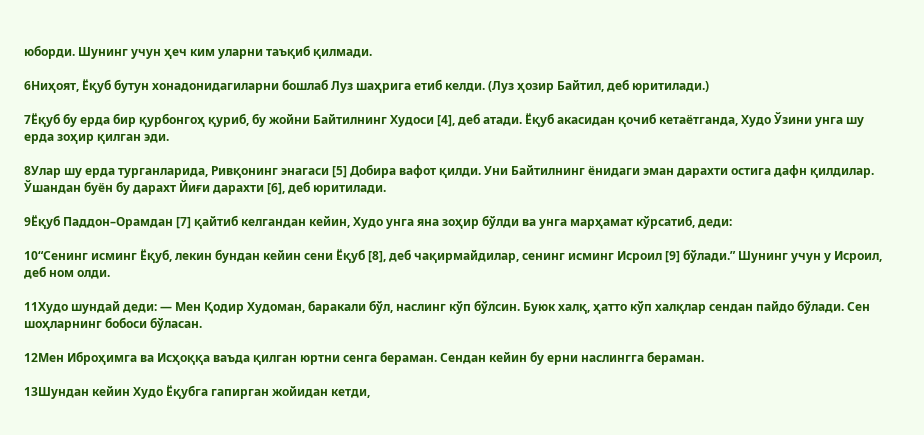юборди. Шунинг учун ҳеч ким уларни таъқиб қилмади.

6Ниҳоят, Ёқуб бутун хонадонидагиларни бошлаб Луз шаҳрига етиб келди. (Луз ҳозир Байтил, деб юритилади.)

7Ёқуб бу ерда бир қурбонгоҳ қуриб, бу жойни Байтилнинг Худоси [4], деб атади. Ёқуб акасидан қочиб кетаётганда, Худо Ўзини унга шу ерда зоҳир қилган эди.

8Улар шу ерда турганларида, Ривқонинг энагаси [5] Добира вафот қилди. Уни Байтилнинг ёнидаги эман дарахти остига дафн қилдилар. Ўшандан буён бу дарахт Йиғи дарахти [6], деб юритилади.

9Ёқуб Паддон–Орамдан [7] қайтиб келгандан кейин, Худо унга яна зоҳир бўлди ва унга марҳамат кўрсатиб, деди:

10“Сенинг исминг Ёқуб, лекин бундан кейин сени Ёқуб [8], деб чақирмайдилар, сенинг исминг Исроил [9] бўлади.” Шунинг учун у Исроил, деб ном олди.

11Худо шундай деди: — Мен Қодир Худоман, баракали бўл, наслинг кўп бўлсин. Буюк халқ, ҳатто кўп халқлар сендан пайдо бўлади. Сен шоҳларнинг бобоси бўласан.

12Мен Иброҳимга ва Исҳоққа ваъда қилган юртни сенга бераман. Сендан кейин бу ерни наслингга бераман.

13Шундан кейин Худо Ёқубга гапирган жойидан кетди,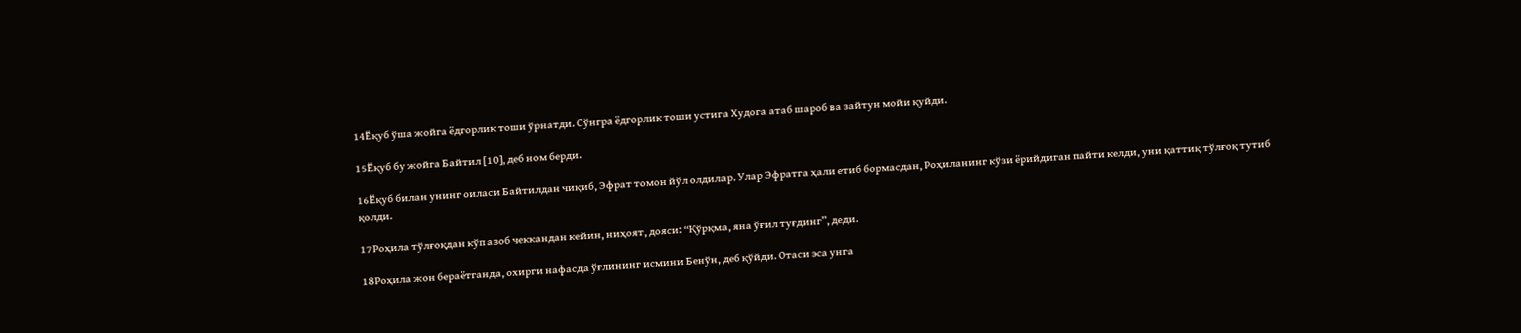14Ёқуб ўша жойга ёдгорлик тоши ўрнатди. Сўнгра ёдгорлик тоши устига Худога атаб шароб ва зайтун мойи қуйди.

15Ёқуб бу жойга Байтил [10], деб ном берди.

16Ёқуб билан унинг оиласи Байтилдан чиқиб, Эфрат томон йўл олдилар. Улар Эфратга ҳали етиб бормасдан, Роҳиланинг кўзи ёрийдиган пайти келди, уни қаттиқ тўлғоқ тутиб қолди.

17Роҳила тўлғоқдан кўп азоб чеккандан кейин, ниҳоят, дояси: “Қўрқма, яна ўғил туғдинг”, деди.

18Роҳила жон бераётганда, охирги нафасда ўғлининг исмини Бенўн, деб қўйди. Отаси эса унга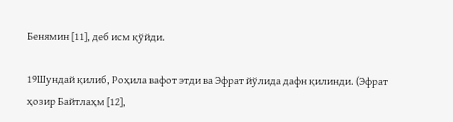Бенямин [11], деб исм қўйди.

19Шундай қилиб, Роҳила вафот этди ва Эфрат йўлида дафн қилинди. (Эфрат ҳозир Байтлаҳм [12],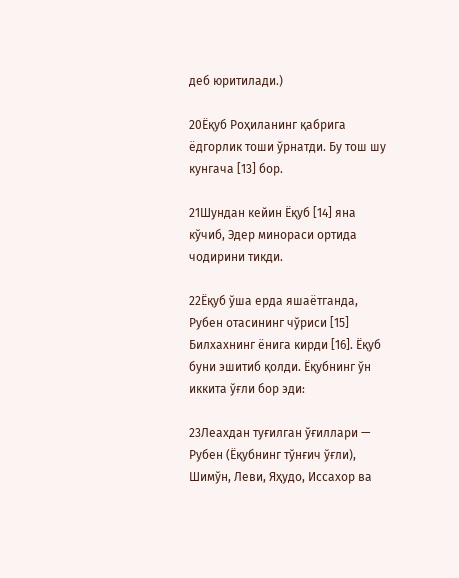деб юритилади.)

20Ёқуб Роҳиланинг қабрига ёдгорлик тоши ўрнатди. Бу тош шу кунгача [13] бор.

21Шундан кейин Ёқуб [14] яна кўчиб, Эдер минораси ортида чодирини тикди.

22Ёқуб ўша ерда яшаётганда, Рубен отасининг чўриси [15] Билхахнинг ёнига кирди [16]. Ёқуб буни эшитиб қолди. Ёқубнинг ўн иккита ўғли бор эди:

23Леахдан туғилган ўғиллари — Рубен (Ёқубнинг тўнғич ўғли), Шимўн, Леви, Яҳудо, Иссахор ва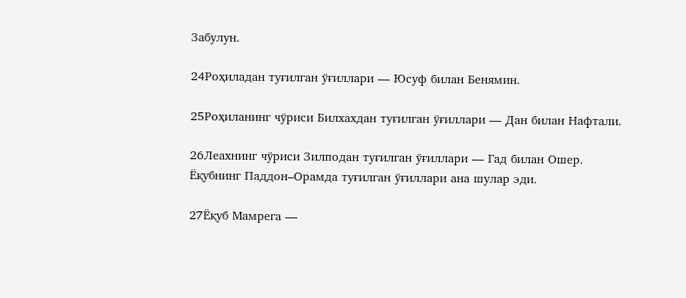Забулун.

24Роҳиладан туғилган ўғиллари — Юсуф билан Бенямин.

25Роҳиланинг чўриси Билхахдан туғилган ўғиллари — Дан билан Нафтали.

26Леахнинг чўриси Зилподан туғилган ўғиллари — Гад билан Ошер.
Ёқубнинг Паддон–Орамда туғилган ўғиллари ана шулар эди.

27Ёқуб Мамрега —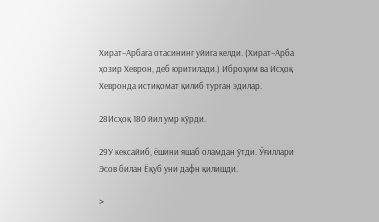Хират–Арбага отасининг уйига келди. (Хират–Арба ҳозир Хеврон, деб юритилади.) Иброҳим ва Исҳоқ Хевронда истиқомат қилиб турган эдилар.

28Исҳоқ 180 йил умр кўрди.

29У кексайиб, ёшини яшаб оламдан ўтди. Ўғиллари Эсов билан Ёқуб уни дафн қилишди.

>